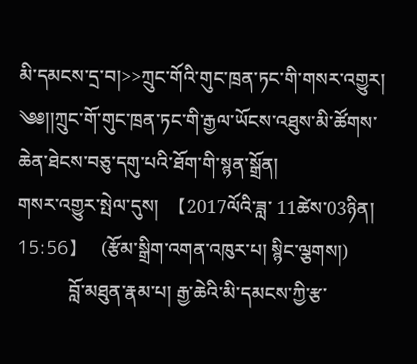མི་དམངས་དྲ་བ།>>ཀྲུང་གོའི་གུང་ཁྲན་ཏང་གི་གསར་འགྱུར།
༄༅།།ཀྲུང་གོ་གུང་ཁྲན་ཏང་གི་རྒྱལ་ཡོངས་འཐུས་མི་ཚོགས་ཆེན་ཐེངས་བཅུ་དགུ་པའི་ཐོག་གི་སྙན་སྒྲོན།
གསར་འགྱུར་སྤེལ་དུས།  【2017ལོའི་ཟླ་ 11ཚེས་03ཉིན། 15:56】   (རྩོམ་སྒྲིག་འགན་འཁུར་པ། སྙིང་ལྕགས།)
           བློ་མཐུན་རྣམ་པ། རྒྱ་ཆེའི་མི་དམངས་ཀྱི་རྩ་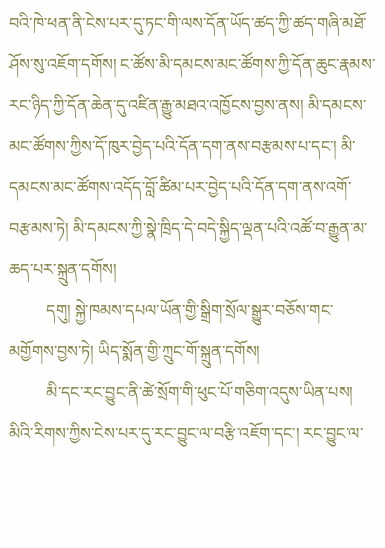བའི་ཁེ་ཕན་ནི་ངེས་པར་དུ་ཏང་གི་ལས་དོན་ཡོད་ཚད་ཀྱི་ཚད་གཞི་མཐོ་ཤོས་སུ་འཇོག་དགོས། ང་ཚོས་མི་དམངས་མང་ཚོགས་ཀྱི་དོན་ཆུང་རྣམས་རང་ཉིད་ཀྱི་དོན་ཆེན་དུ་འཛིན་རྒྱུ་མཐའ་འཁྱོངས་བྱས་ནས། མི་དམངས་མང་ཚོགས་ཀྱིས་དོ་ཁུར་བྱེད་པའི་དོན་དག་ནས་བརྩམས་པ་དང་། མི་དམངས་མང་ཚོགས་འདོད་བློ་ཚིམ་པར་བྱེད་པའི་དོན་དག་ནས་འགོ་བརྩམས་ཏེ། མི་དམངས་ཀྱི་སྣེ་ཁྲིད་དེ་བདེ་སྐྱིད་ལྡན་པའི་འཚོ་བ་རྒྱུན་མ་ཆད་པར་སྐྲུན་དགོས།
         དགུ། སྐྱེ་ཁམས་དཔལ་ཡོན་གྱི་སྒྲིག་སྲོལ་སྒྱུར་བཅོས་གང་མགྱོགས་བྱས་ཏེ། ཡིད་སྨོན་གྱི་ཀྲུང་གོ་སྐྲུན་དགོས།
         མི་དང་རང་བྱུང་ནི་ཚེ་སྲོག་གི་ཕུང་པོ་གཅིག་འདུས་ཡིན་པས། མིའི་རིགས་ཀྱིས་ངེས་པར་དུ་རང་བྱུང་ལ་བརྩི་འཇོག་དང་། རང་བྱུང་ལ་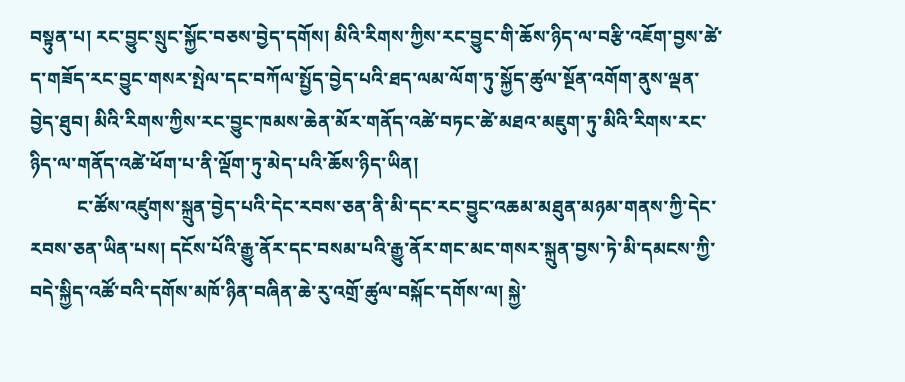བསྟུན་པ། རང་བྱུང་སྲུང་སྐྱོང་བཅས་བྱེད་དགོས། མིའི་རིགས་ཀྱིས་རང་བྱུང་གི་ཆོས་ཉིད་ལ་བརྩི་འཇོག་བྱས་ཚེ་ད་གཟོད་རང་བྱུང་གསར་སྤེལ་དང་བཀོལ་སྤྱོད་བྱེད་པའི་ཐད་ལམ་ལོག་ཏུ་སྐྱོད་ཚུལ་སྔོན་འགོག་ནུས་ལྡན་བྱེད་ཐུབ། མིའི་རིགས་ཀྱིས་རང་བྱུང་ཁམས་ཆེན་མོར་གནོད་འཚེ་བཏང་ཚེ་མཐའ་མཇུག་ཏུ་མིའི་རིགས་རང་ཉིད་ལ་གནོད་འཚེ་ཕོག་པ་ནི་ལྡོག་ཏུ་མེད་པའི་ཆོས་ཉིད་ཡིན།
          ང་ཚོས་འཛུགས་སྐྲུན་བྱེད་པའི་དེང་རབས་ཅན་ནི་མི་དང་རང་བྱུང་འཆམ་མཐུན་མཉམ་གནས་ཀྱི་དེང་རབས་ཅན་ཡིན་པས། དངོས་པོའི་རྒྱུ་ནོར་དང་བསམ་པའི་རྒྱུ་ནོར་གང་མང་གསར་སྐྲུན་བྱས་ཏེ་མི་དམངས་ཀྱི་བདེ་སྐྱིད་འཚོ་བའི་དགོས་མཁོ་ཉིན་བཞིན་ཆེ་རུ་འགྲོ་ཚུལ་བསྐོང་དགོས་ལ། སྐྱེ་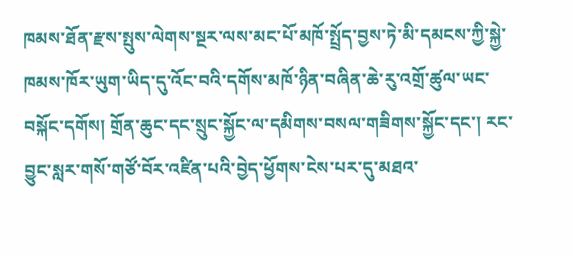ཁམས་ཐོན་རྫས་སྤུས་ལེགས་སྔར་ལས་མང་པོ་མཁོ་སྤྲོད་བྱས་ཏེ་མི་དམངས་ཀྱི་སྐྱེ་ཁམས་ཁོར་ཡུག་ཡིད་དུ་འོང་བའི་དགོས་མཁོ་ཉིན་བཞིན་ཆེ་རུ་འགྲོ་ཚུལ་ཡང་བསྐོང་དགོས། གྲོན་ཆུང་དང་སྲུང་སྐྱོང་ལ་དམིགས་བསལ་གཟིགས་སྐྱོང་དང་། རང་བྱུང་སླར་གསོ་གཙོ་བོར་འཛིན་པའི་བྱེད་ཕྱོགས་ངེས་པར་དུ་མཐའ་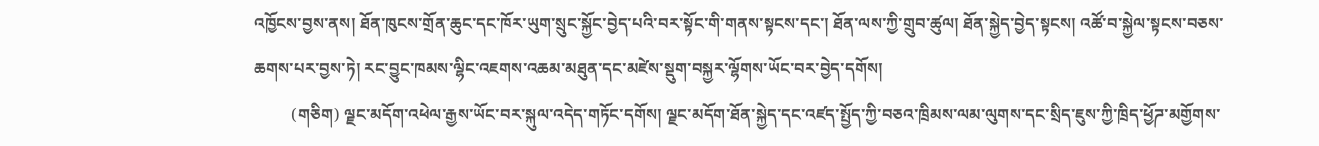འཁྱོངས་བྱས་ནས། ཐོན་ཁུངས་གྲོན་ཆུང་དང་ཁོར་ཡུག་སྲུང་སྐྱོང་བྱེད་པའི་བར་སྟོང་གི་གནས་སྟངས་དང་། ཐོན་ལས་ཀྱི་གྲུབ་ཚུལ། ཐོན་སྐྱེད་བྱེད་སྟངས། འཚོ་བ་སྐྱེལ་སྟངས་བཅས་ཆགས་པར་བྱས་ཏེ། རང་བྱུང་ཁམས་ལྷིང་འཇགས་འཆམ་མཐུན་དང་མཛེས་སྡུག་བསྐྱར་ལྷོགས་ཡོང་བར་བྱེད་དགོས།
         (གཅིག) ལྗང་མདོག་འཕེལ་རྒྱས་ཡོང་བར་སྐུལ་འདེད་གཏོང་དགོས། ལྗང་མདོག་ཐོན་སྐྱེད་དང་འཛད་སྤྱོད་ཀྱི་བཅའ་ཁྲིམས་ལམ་ལུགས་དང་སྲིད་ཇུས་ཀྱི་ཁྲིད་ཕྱོཌ་མགྱོགས་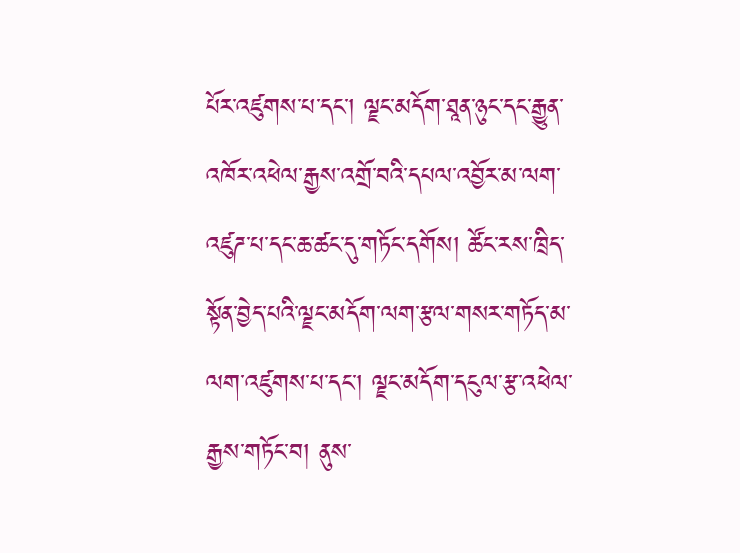པོར་འཛུགས་པ་དང་། ལྗང་མདོག་ཐཱན་ཉུང་དང་རྒྱུན་འཁོར་འཕེལ་རྒྱས་འགྲོ་བའི་དཔལ་འབྱོར་མ་ལག་འཛུཌ་པ་དང་ཆ་ཚང་དུ་གཏོང་དགོས། ཚོང་རས་ཁྲིད་སྟོན་བྱེད་པའི་ལྗང་མདོག་ལག་རྩལ་གསར་གཏོད་མ་ལག་འཛུགས་པ་དང་། ལྗང་མདོག་དངུལ་རྩ་འཕེལ་རྒྱས་གཏོང་བ། ནུས་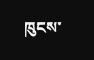ཁུངས་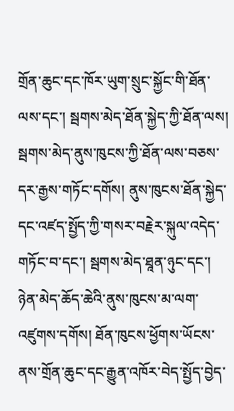གྲོན་ཆུང་དང་ཁོར་ཡུག་སྲུང་སྐྱོང་གི་ཐོན་ལས་དང་། སྦགས་མེད་ཐོན་སྐྱེད་ཀྱི་ཐོན་ལས། སྦགས་མེད་ནུས་ཁུངས་ཀྱི་ཐོན་ལས་བཅས་དར་རྒྱས་གཏོང་དགོས། ནུས་ཁུངས་ཐོན་སྐྱེད་དང་འཛད་སྤྱོད་ཀྱི་གསར་བརྗེར་སྐུལ་འདེད་གཏོང་བ་དང་། སྦགས་མེད་ཐཱན་ཉུང་དང་། ཉེན་མེད་ཆོད་ཆེའི་ནུས་ཁུངས་མ་ལག་འཛུགས་དགོས། ཐོན་ཁུངས་ཕྱོགས་ཡོངས་ནས་གྲོན་ཆུང་དང་རྒྱུན་འཁོར་བེད་སྤྱོད་བྱེད་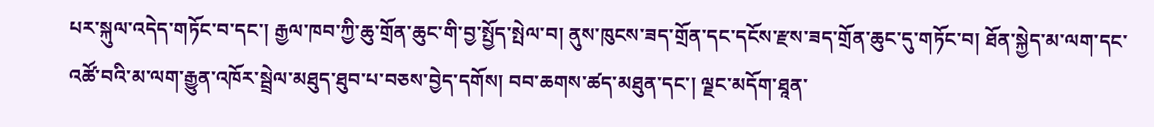པར་སྐུལ་འདེད་གཏོང་བ་དང་། རྒྱལ་ཁབ་ཀྱི་ཆུ་གྲོན་ཆུང་གི་བྱ་སྤྱོད་སྤེལ་བ། ནུས་ཁུངས་ཟད་གྲོན་དང་དངོས་རྫས་ཟད་གྲོན་ཆུང་དུ་གཏོང་བ། ཐོན་སྐྱེད་མ་ལག་དང་འཚོ་བའི་མ་ལག་རྒྱུན་འཁོར་སྦྲེལ་མཐུད་ཐུབ་པ་བཅས་བྱེད་དགོས། བབ་ཆགས་ཚད་མཐུན་དང་། ལྗང་མདོག་ཐཱན་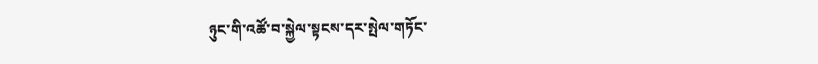ཉུང་གི་འཚོ་བ་སྐྱེལ་སྟངས་དར་སྤེལ་གཏོང་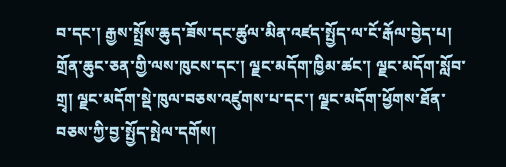བ་དང་། རྒྱས་སྤྲོས་ཆུད་ཟོས་དང་ཚུལ་མིན་འཛད་སྤྱོད་ལ་ངོ་རྒོལ་བྱེད་པ། གྲོན་ཆུང་ཅན་གྱི་ལས་ཁུངས་དང་། ལྗང་མདོག་ཁྱིམ་ཚང་། ལྗང་མདོག་སློབ་གྲྭ། ལྗང་མདོག་སྡེ་ཁུལ་བཅས་འཛུགས་པ་དང་། ལྗང་མདོག་ཕྱོགས་ཐོན་བཅས་ཀྱི་བྱ་སྤྱོད་སྤེལ་དགོས།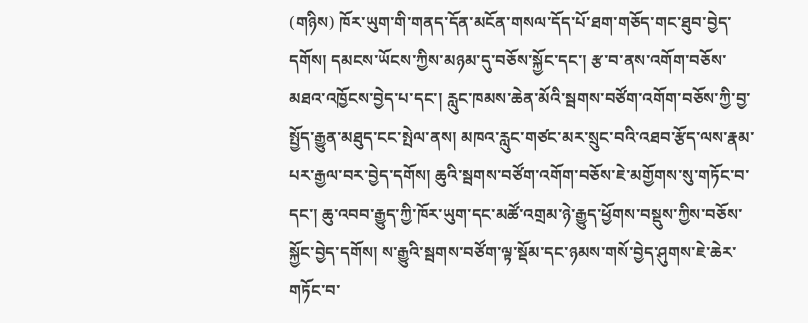(གཉིས) ཁོར་ཡུག་གི་གནད་དོན་མངོན་གསལ་དོད་པོ་ཐག་གཅོད་གང་ཐུབ་བྱེད་དགོས། དམངས་ཡོངས་ཀྱིས་མཉམ་དུ་བཅོས་སྐྱོང་དང་། རྩ་བ་ནས་འགོག་བཅོས་མཐའ་འཁྱོངས་བྱེད་པ་དང་། རླུང་ཁམས་ཆེན་མོའི་སྦགས་བཙོག་འགོག་བཅོས་ཀྱི་བྱ་སྤྱོད་རྒྱུན་མཐུད་ངང་སྤེལ་ནས། མཁའ་རླུང་གཙང་མར་སྲུང་བའི་འཐབ་རྩོད་ལས་རྣམ་པར་རྒྱལ་བར་བྱེད་དགོས། ཆུའི་སྦགས་བཙོག་འགོག་བཅོས་ཇེ་མགྱོགས་སུ་གཏོང་བ་དང་། ཆུ་འབབ་རྒྱུད་ཀྱི་ཁོར་ཡུག་དང་མཚོ་འགྲམ་ཉེ་རྒྱུད་ཕྱོགས་བསྡུས་ཀྱིས་བཅོས་སྐྱོང་བྱེད་དགོས། ས་རྒྱུའི་སྦགས་བཙོག་ལྟ་སྡོམ་དང་ཉམས་གསོ་བྱེད་ཤུགས་ཇེ་ཆེར་གཏོང་བ་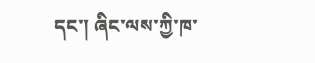དང་། ཞིང་ལས་ཀྱི་ཁ་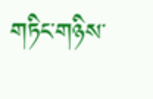གཏིང་གཉིས་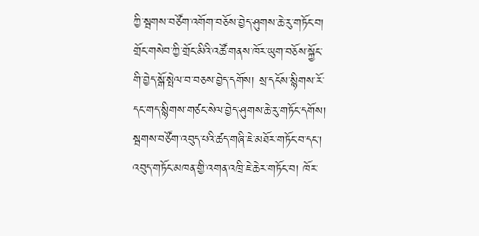ཀྱི་སྦགས་བཙོག་འགོག་བཅོས་བྱེད་ཤུགས་ཆེ་རུ་གཏོང་བ། གྲོང་གསེབ་ཀྱི་གྲོང་མིའི་འཚོ་གནས་ཁོར་ཡུག་བཅོས་སྐྱོང་གི་བྱེད་སྒོ་སྤེལ་བ་བཅས་བྱེད་དགོས། སྲ་དངོས་སྙིགས་རོ་དང་གད་སྙིགས་གཙང་སེལ་བྱེད་ཤུགས་ཆེ་རུ་གཏོང་དགོས། སྦགས་བཙོག་འབུད་པའི་ཚད་གཞི་ཇེ་མཐོར་གཏོང་བ་དང་། འབུད་གཏོང་མཁན་གྱི་འགན་འཁྲི་ཇེ་ཆེར་གཏོང་བ། ཁོར་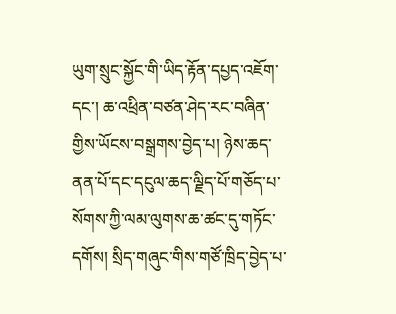ཡུག་སྲུང་སྐྱོང་གི་ཡིད་རྟོན་དཔྱད་འཇོག་དང་། ཆ་འཕྲིན་བཙན་ཤེད་རང་བཞིན་གྱིས་ཡོངས་བསྒྲགས་བྱེད་པ། ཉེས་ཆད་ནན་པོ་དང་དངུལ་ཆད་ལྗིད་པོ་གཅོད་པ་སོགས་ཀྱི་ལམ་ལུགས་ཆ་ཚང་དུ་གཏོང་དགོས། སྲིད་གཞུང་གིས་གཙོ་ཁྲིད་བྱེད་པ་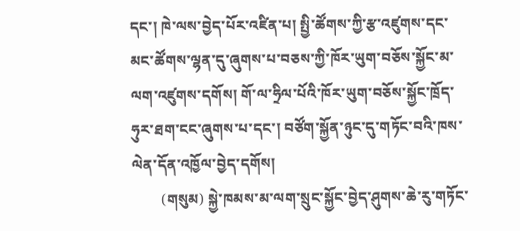དང་། ཁེ་ལས་བྱེད་པོར་འཛིན་པ། སྤྱི་ཚོགས་ཀྱི་རྩ་འཛུགས་དང་མང་ཚོགས་ལྷན་དུ་ཞུགས་པ་བཅས་ཀྱི་ཁོར་ཡུག་བཅོས་སྐྱོང་མ་ལག་འཛུགས་དགོས། གོ་ལ་ཧྲིལ་པོའི་ཁོར་ཡུག་བཅོས་སྐྱོང་ཁྲོད་ཧུར་ཐག་ངང་ཞུགས་པ་དང་། བཙོག་སྐྱོན་ཉུང་དུ་གཏོང་བའི་ཁས་ལེན་དོན་འཁྱོལ་བྱེད་དགོས།
        (གསུམ) སྐྱེ་ཁམས་མ་ལག་སྲུང་སྐྱོང་བྱེད་ཤུགས་ཆེ་རུ་གཏོང་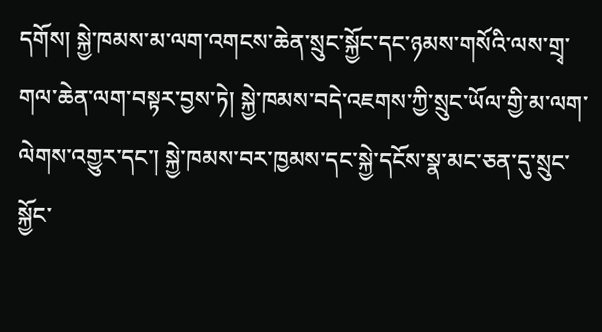དགོས། སྐྱེ་ཁམས་མ་ལག་འགངས་ཆེན་སྲུང་སྐྱོང་དང་ཉམས་གསོའི་ལས་གྲྭ་གལ་ཆེན་ལག་བསྟར་བྱས་ཏེ། སྐྱེ་ཁམས་བདེ་འཇགས་ཀྱི་སྲུང་ཡོལ་གྱི་མ་ལག་ལེགས་འགྱུར་དང་། སྐྱེ་ཁམས་བར་ཁྱམས་དང་སྐྱེ་དངོས་སྣ་མང་ཅན་དུ་སྲུང་སྐྱོང་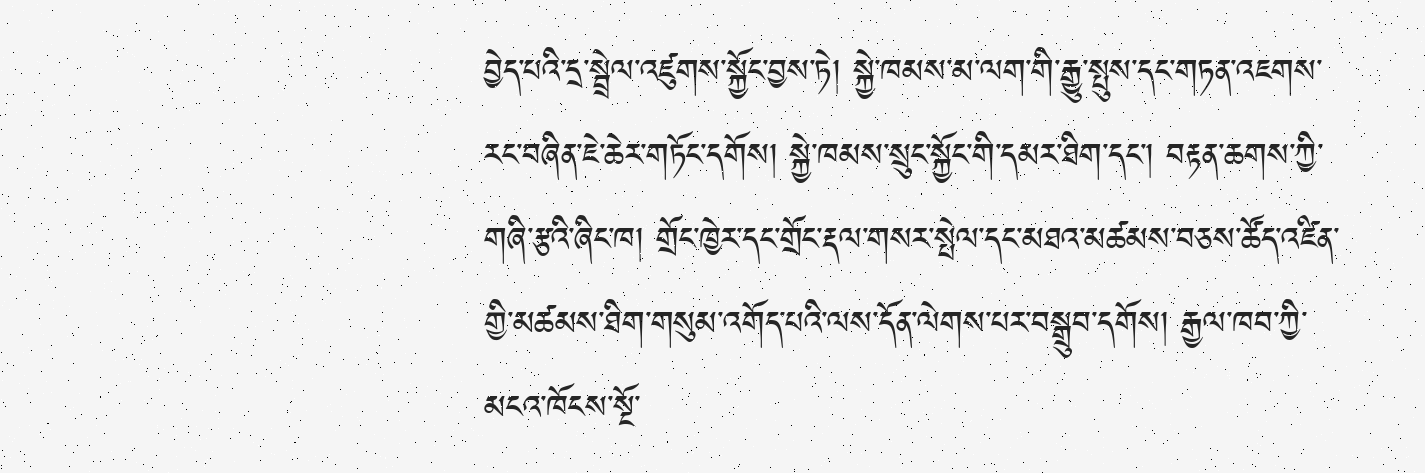བྱེད་པའི་དྲ་སྦྲེལ་འཛུགས་སྐྱོང་བྱས་ཏེ། སྐྱེ་ཁམས་མ་ལག་གི་རྒྱུ་སྤུས་དང་གཏན་འཇགས་རང་བཞིན་ཇེ་ཆེར་གཏོང་དགོས། སྐྱེ་ཁམས་སྲུང་སྐྱོང་གི་དམར་ཐིག་དང་། བརྟན་ཆགས་ཀྱི་གཞི་རྩའི་ཞིང་ཁ། གྲོང་ཁྱེར་དང་གྲོང་རྡལ་གསར་སྤེལ་དང་མཐའ་མཚམས་བཅས་ཚོད་འཛིན་གྱི་མཚམས་ཐིག་གསུམ་འགོད་པའི་ལས་དོན་ལེགས་པར་བསྒྲུབ་དགོས། རྒྱལ་ཁབ་ཀྱི་མངའ་ཁོངས་སྔོ་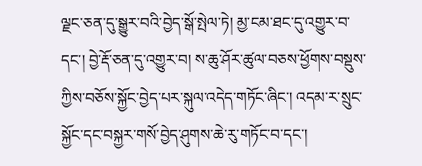ལྗང་ཅན་དུ་སྒྱུར་བའི་བྱེད་སྒོ་སྤེལ་ཏེ། མྱ་ངམ་ཐང་དུ་འགྱུར་བ་དང་། བྱེ་རྡོ་ཅན་དུ་འགྱུར་བ། ས་ཆུ་ཤོར་ཚུལ་བཅས་ཕྱོགས་བསྡུས་ཀྱིས་བཅོས་སྐྱོང་བྱེད་པར་སྐུལ་འདེད་གཏོང་ཞིང་། འདམ་ར་སྲུང་སྐྱོང་དང་བསྐྱར་གསོ་བྱེད་ཤུགས་ཆེ་རུ་གཏོང་བ་དང་།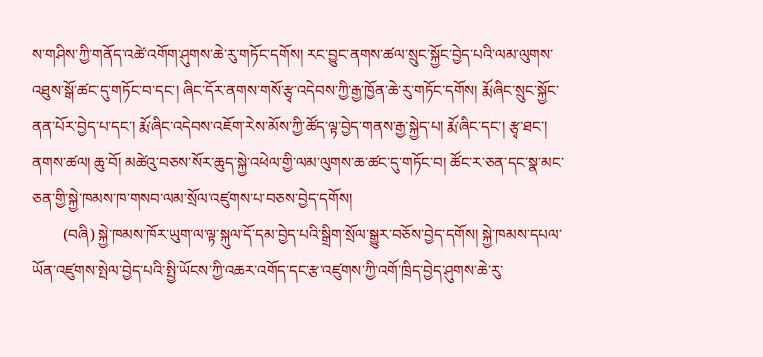ས་གཤིས་ཀྱི་གནོད་འཚེ་འགོག་ཤུགས་ཆེ་རུ་གཏོང་དགོས། རང་བྱུང་ནགས་ཚལ་སྲུང་སྐྱོང་བྱེད་པའི་ལམ་ལུགས་འཐུས་སྒོ་ཚང་དུ་གཏོང་བ་དང་། ཞིང་དོར་ནགས་གསོ་རྩྭ་འདེབས་ཀྱི་རྒྱ་ཁྱོན་ཆེ་རུ་གཏོང་དགོས། རྨོ་ཞིང་སྲུང་སྐྱོང་ནན་པོར་བྱེད་པ་དང་། རྨོ་ཞིང་འདེབས་འཇོག་རེས་མོས་ཀྱི་ཚོད་ལྟ་བྱེད་གནས་རྒྱ་སྐྱེད་པ། རྨོ་ཞིང་དང་། རྩྭ་ཐང་། ནགས་ཚལ། ཆུ་བོ། མཚེའུ་བཅས་སོར་ཆུད་སྐྱེ་འཕེལ་གྱི་ལམ་ལུགས་ཆ་ཚང་དུ་གཏོང་བ། ཚོང་ར་ཅན་དང་སྣ་མང་ཅན་གྱི་སྐྱེ་ཁམས་ཁ་གསབ་ལམ་སྲོལ་འཛུགས་པ་བཅས་བྱེད་དགོས།
        (བཞི) སྐྱེ་ཁམས་ཁོར་ཡུག་ལ་ལྟ་སྐུལ་དོ་དམ་བྱེད་པའི་སྒྲིག་སྲོལ་སྒྱུར་བཅོས་བྱེད་དགོས། སྐྱེ་ཁམས་དཔལ་ཡོན་འཛུགས་སྤེལ་བྱེད་པའི་སྤྱི་ཡོངས་ཀྱི་འཆར་འགོད་དང་རྩ་འཛུགས་ཀྱི་འགོ་ཁྲིད་བྱེད་ཤུགས་ཆེ་རུ་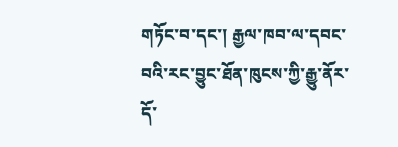གཏོང་བ་དང་། རྒྱལ་ཁབ་ལ་དབང་བའི་རང་བྱུང་ཐོན་ཁུངས་ཀྱི་རྒྱུ་ནོར་དོ་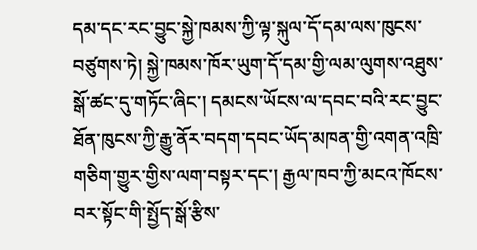དམ་དང་རང་བྱུང་སྐྱེ་ཁམས་ཀྱི་ལྟ་སྐུལ་དོ་དམ་ལས་ཁུངས་བཙུགས་ཏེ། སྐྱེ་ཁམས་ཁོར་ཡུག་དོ་དམ་གྱི་ལམ་ལུགས་འཐུས་སྒོ་ཚང་དུ་གཏོང་ཞིང་། དམངས་ཡོངས་ལ་དབང་བའི་རང་བྱུང་ཐོན་ཁུངས་ཀྱི་རྒྱུ་ནོར་བདག་དབང་ཡོད་མཁན་གྱི་འགན་འཁྲི་གཅིག་གྱུར་གྱིས་ལག་བསྟར་དང་། རྒྱལ་ཁབ་ཀྱི་མངའ་ཁོངས་བར་སྟོང་གི་སྤྱོད་སྒོ་རྩིས་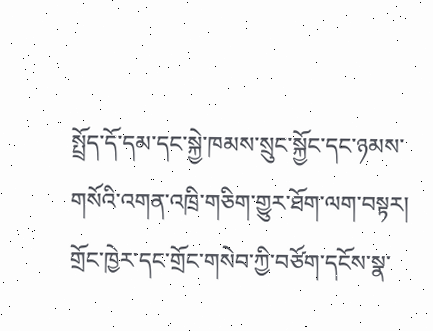སྤྲོད་དོ་དམ་དང་སྐྱེ་ཁམས་སྲུང་སྐྱོང་དང་ཉམས་གསོའི་འགན་འཁྲི་གཅིག་གྱུར་ཐོག་ལག་བསྟར། གྲོང་ཁྱེར་དང་གྲོང་གསེབ་ཀྱི་བཙོག་དངོས་སྣ་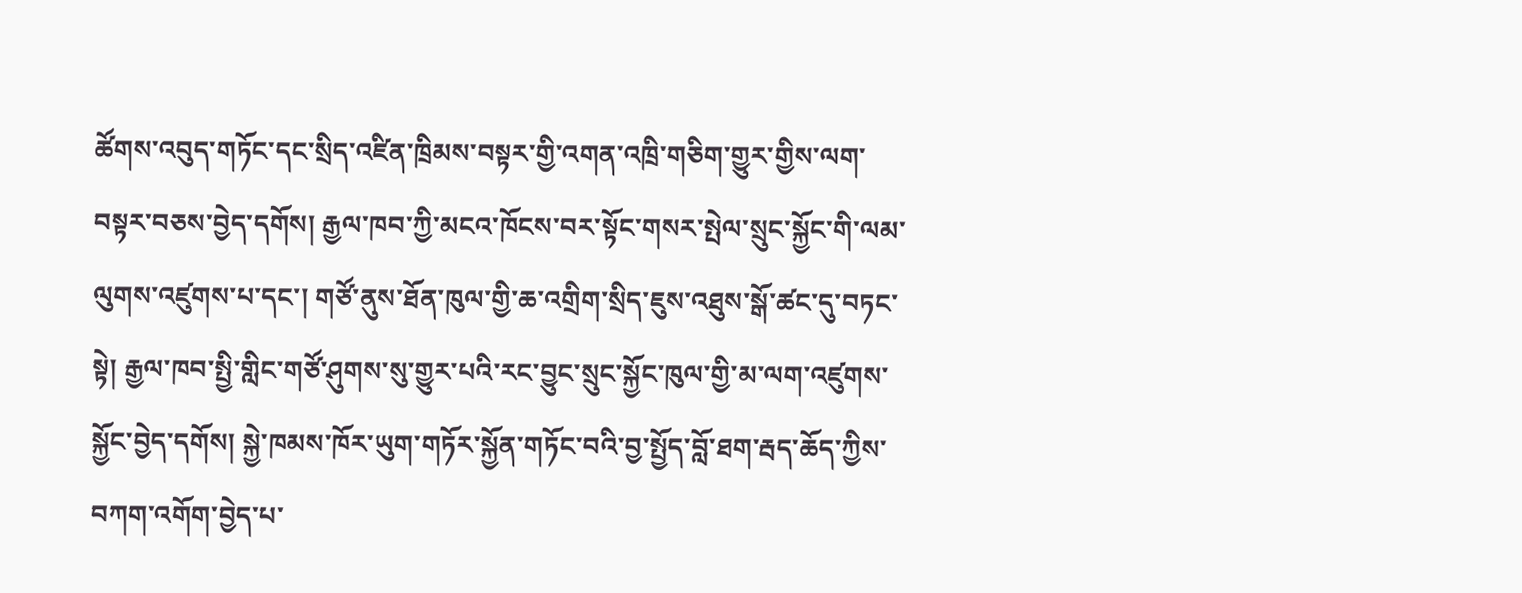ཚོགས་འབུད་གཏོང་དང་སྲིད་འཛིན་ཁྲིམས་བསྟར་གྱི་འགན་འཁྲི་གཅིག་གྱུར་གྱིས་ལག་བསྟར་བཅས་བྱེད་དགོས། རྒྱལ་ཁབ་ཀྱི་མངའ་ཁོངས་བར་སྟོང་གསར་སྤེལ་སྲུང་སྐྱོང་གི་ལམ་ལུགས་འཛུགས་པ་དང་། གཙོ་ནུས་ཐོན་ཁུལ་གྱི་ཆ་འགྲིག་སྲིད་ཇུས་འཐུས་སྒོ་ཚང་དུ་བཏང་སྟེ། རྒྱལ་ཁབ་སྤྱི་གླིང་གཙོ་ཤུགས་སུ་གྱུར་པའི་རང་བྱུང་སྲུང་སྐྱོང་ཁུལ་གྱི་མ་ལག་འཛུགས་སྐྱོང་བྱེད་དགོས། སྐྱེ་ཁམས་ཁོར་ཡུག་གཏོར་སྐྱོན་གཏོང་བའི་བྱ་སྤྱོད་བློ་ཐག་རྦད་ཆོད་ཀྱིས་བཀག་འགོག་བྱེད་པ་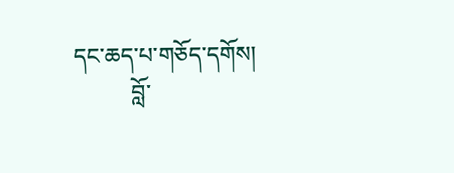དང་ཆད་པ་གཅོད་དགོས།
          བློ་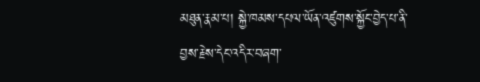མཐུན་རྣམ་པ། སྐྱེ་ཁམས་དཔལ་ཡོན་འཛུགས་སྐྱོང་བྱེད་པ་ནི་བྱས་རྗེས་དེང་འདིར་བཞག་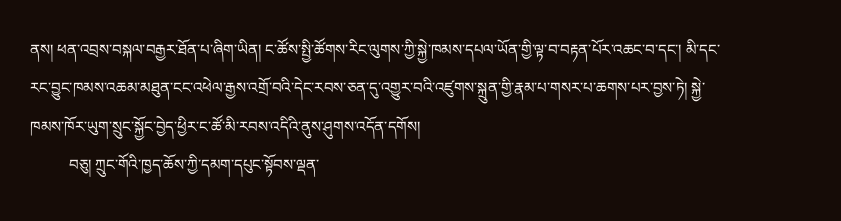ནས། ཕན་འབྲས་བསྐལ་བརྒྱར་ཐོན་པ་ཞིག་ཡིན། ང་ཚོས་སྤྱི་ཚོགས་རིང་ལུགས་ཀྱི་སྐྱེ་ཁམས་དཔལ་ཡོན་གྱི་ལྟ་བ་བརྟན་པོར་འཆང་བ་དང་། མི་དང་རང་བྱུང་ཁམས་འཆམ་མཐུན་ངང་འཕེལ་རྒྱས་འགྲོ་བའི་དེང་རབས་ཅན་དུ་འགྱུར་བའི་འཛུགས་སྐྲུན་གྱི་རྣམ་པ་གསར་པ་ཆགས་པར་བྱས་ཏེ། སྐྱེ་ཁམས་ཁོར་ཡུག་སྲུང་སྐྱོང་བྱེད་ཕྱིར་ང་ཚོ་མི་རབས་འདིའི་ནུས་ཤུགས་འདོན་དགོས།
          བཅུ། ཀྲུང་གོའི་ཁྱད་ཆོས་ཀྱི་དམག་དཔུང་སྟོབས་ལྡན་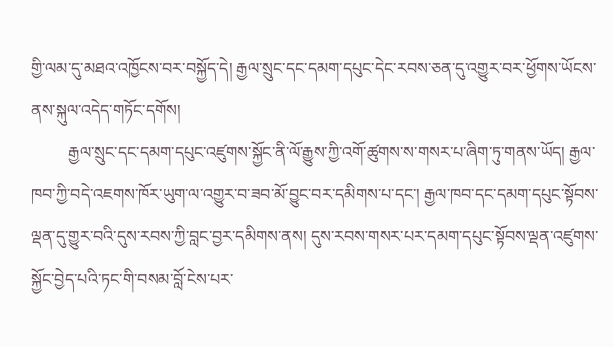གྱི་ལམ་དུ་མཐའ་འཁྱོངས་བར་བསྐྱོད་དེ། རྒྱལ་སྲུང་དང་དམག་དཔུང་དེང་རབས་ཅན་དུ་འགྱུར་བར་ཕྱོགས་ཡོངས་ནས་སྐུལ་འདེད་གཏོང་དགོས།
         རྒྱལ་སྲུང་དང་དམག་དཔུང་འཛུགས་སྐྱོང་ནི་ལོ་རྒྱུས་ཀྱི་འགོ་ཚུགས་ས་གསར་པ་ཞིག་ཏུ་གནས་ཡོད། རྒྱལ་ཁབ་ཀྱི་བདེ་འཇགས་ཁོར་ཡུག་ལ་འགྱུར་བ་ཟབ་མོ་བྱུང་བར་དམིགས་པ་དང་། རྒྱལ་ཁབ་དང་དམག་དཔུང་སྟོབས་ལྡན་དུ་གྱུར་བའི་དུས་རབས་ཀྱི་བླང་བྱར་དམིགས་ནས། དུས་རབས་གསར་པར་དམག་དཔུང་སྟོབས་ལྡན་འཛུགས་སྐྱོང་བྱེད་པའི་ཏང་གི་བསམ་བློ་ངེས་པར་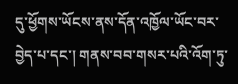དུ་ཕྱོགས་ཡོངས་ནས་དོན་འཁྱོལ་ཡོང་བར་བྱེད་པ་དང་། གནས་བབ་གསར་པའི་འོག་ཏུ་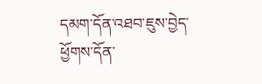དམག་དོན་འཐབ་ཇུས་བྱེད་ཕྱོགས་དོན་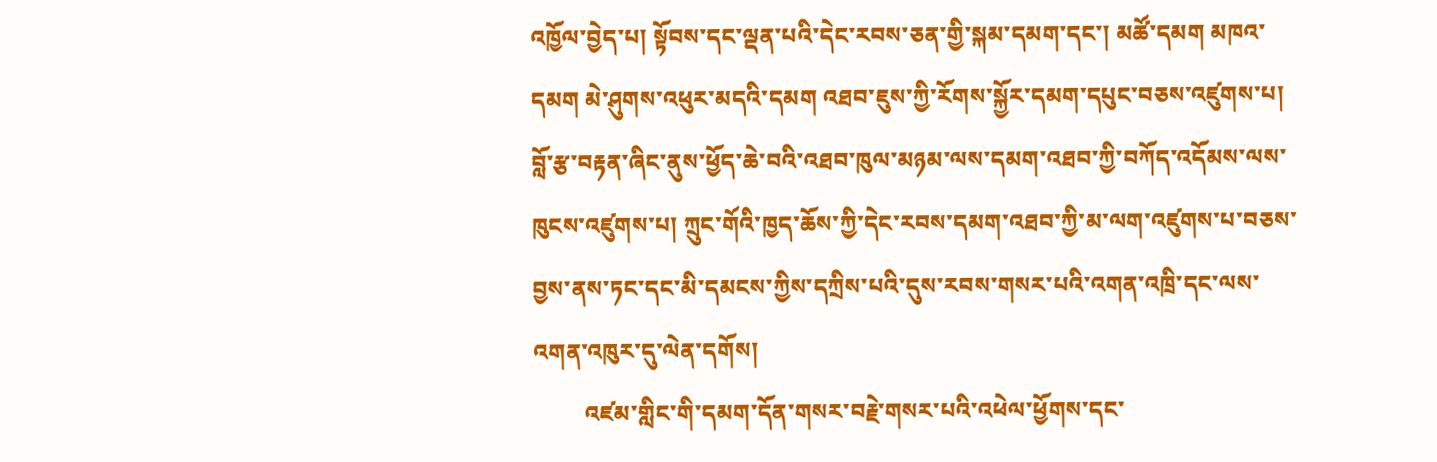འཁྱོལ་བྱེད་པ། སྟོབས་དང་ལྡན་པའི་དེང་རབས་ཅན་གྱི་སྐམ་དམག་དང་། མཚོ་དམག མཁའ་དམག མེ་ཤུགས་འཕུར་མདའི་དམག འཐབ་ཇུས་ཀྱི་རོགས་སྐྱོར་དམག་དཔུང་བཅས་འཛུགས་པ། བློ་རྩ་བརྟན་ཞིང་ནུས་ཕྱོད་ཆེ་བའི་འཐབ་ཁུལ་མཉམ་ལས་དམག་འཐབ་ཀྱི་བཀོད་འདོམས་ལས་ཁུངས་འཛུགས་པ། ཀྲུང་གོའི་ཁྱད་ཆོས་ཀྱི་དེང་རབས་དམག་འཐབ་ཀྱི་མ་ལག་འཛུགས་པ་བཅས་བྱས་ནས་ཏང་དང་མི་དམངས་ཀྱིས་དཀྲིས་པའི་དུས་རབས་གསར་པའི་འགན་འཁྲི་དང་ལས་འགན་འཁུར་དུ་ལེན་དགོས།
         འཛམ་གླིང་གི་དམག་དོན་གསར་བརྗེ་གསར་པའི་འཕེལ་ཕྱོགས་དང་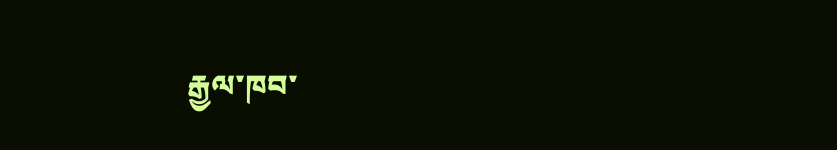རྒྱལ་ཁབ་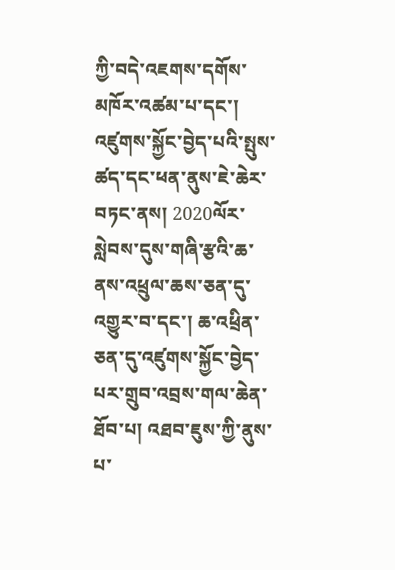ཀྱི་བདེ་འཇགས་དགོས་མཁོར་འཚམ་པ་དང་། འཛུགས་སྐྱོང་བྱེད་པའི་སྤུས་ཚད་དང་ཕན་ནུས་ཇེ་ཆེར་བཏང་ནས། 2020ལོར་སླེབས་དུས་གཞི་རྩའི་ཆ་ནས་འཕྲུལ་ཆས་ཅན་དུ་འགྱུར་བ་དང་། ཆ་འཕྲིན་ཅན་དུ་འཛུགས་སྐྱོང་བྱེད་པར་གྲུབ་འབྲས་གལ་ཆེན་ཐོབ་པ། འཐབ་ཇུས་ཀྱི་ནུས་པ་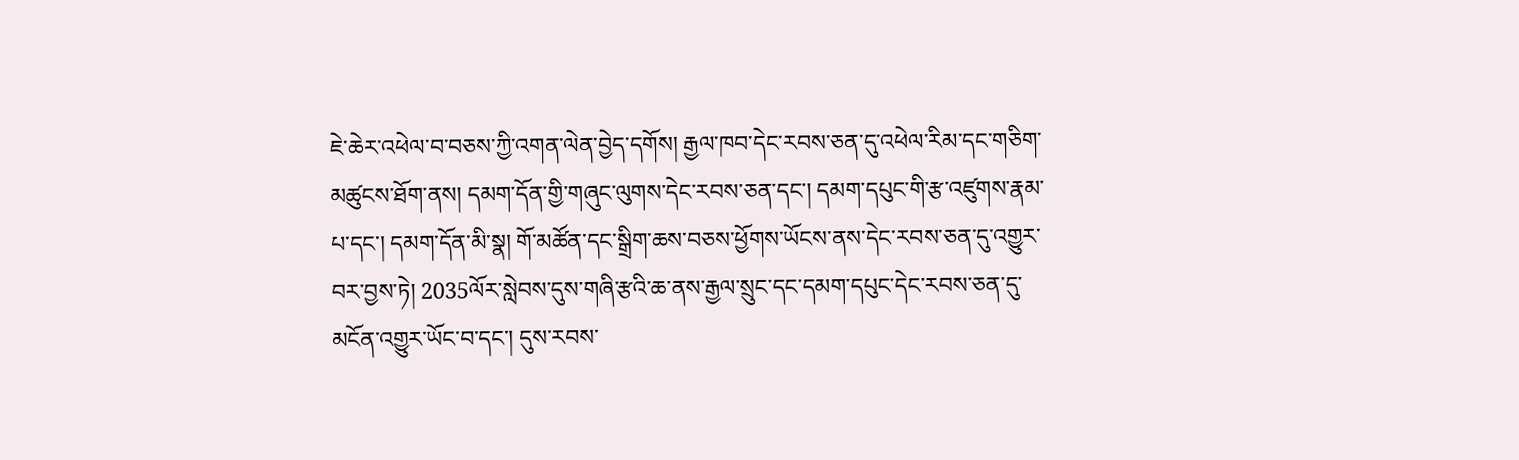ཇེ་ཆེར་འཕེལ་བ་བཅས་ཀྱི་འགན་ལེན་བྱེད་དགོས། རྒྱལ་ཁབ་དེང་རབས་ཅན་དུ་འཕེལ་རིམ་དང་གཅིག་མཚུངས་ཐོག་ནས། དམག་དོན་གྱི་གཞུང་ལུགས་དེང་རབས་ཅན་དང་། དམག་དཔུང་གི་རྩ་འཛུགས་རྣམ་པ་དང་། དམག་དོན་མི་སྣ། གོ་མཚོན་དང་སྒྲིག་ཆས་བཅས་ཕྱོགས་ཡོངས་ནས་དེང་རབས་ཅན་དུ་འགྱུར་བར་བྱས་ཏེ། 2035ལོར་སླེབས་དུས་གཞི་རྩའི་ཆ་ནས་རྒྱལ་སྲུང་དང་དམག་དཔུང་དེང་རབས་ཅན་དུ་མངོན་འགྱུར་ཡོང་བ་དང་། དུས་རབས་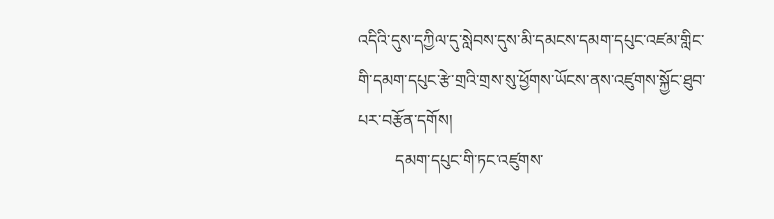འདིའི་དུས་དཀྱིལ་དུ་སླེབས་དུས་མི་དམངས་དམག་དཔུང་འཛམ་གླིང་གི་དམག་དཔུང་རྩེ་གྲའི་གྲས་སུ་ཕྱོགས་ཡོངས་ནས་འཛུགས་སྐྱོང་ཐུབ་པར་བརྩོན་དགོས།
         དམག་དཔུང་གི་ཏང་འཛུགས་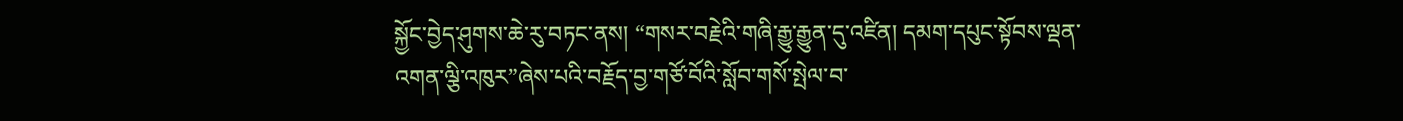སྐྱོང་བྱེད་ཤུགས་ཆེ་རུ་བཏང་ནས། “གསར་བརྗེའི་གཞི་རྒྱུ་རྒྱུན་དུ་འཛིན། དམག་དཔུང་སྟོབས་ལྡན་འགན་ལྕི་འཁུར”ཞེས་པའི་བརྗོད་བྱ་གཙོ་བོའི་སློབ་གསོ་སྤེལ་བ་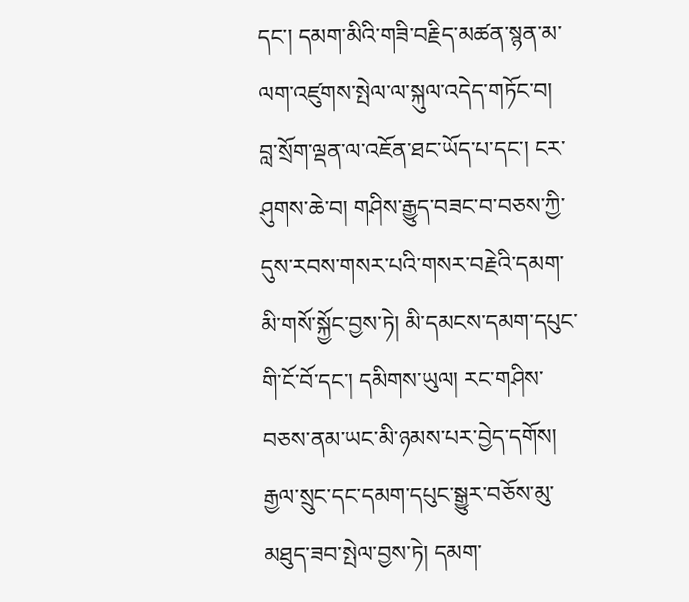དང་། དམག་མིའི་གཟི་བརྗིད་མཚན་སྙན་མ་ལག་འཛུགས་སྤེལ་ལ་སྐུལ་འདེད་གཏོང་བ། བླ་སྲོག་ལྡན་ལ་འཇོན་ཐང་ཡོད་པ་དང་། ངར་ཤུགས་ཆེ་བ། གཤིས་རྒྱུད་བཟང་བ་བཅས་ཀྱི་དུས་རབས་གསར་པའི་གསར་བརྗེའི་དམག་མི་གསོ་སྐྱོང་བྱས་ཏེ། མི་དམངས་དམག་དཔུང་གི་ངོ་བོ་དང་། དམིགས་ཡུལ། རང་གཤིས་བཅས་ནམ་ཡང་མི་ཉམས་པར་བྱེད་དགོས། རྒྱལ་སྲུང་དང་དམག་དཔུང་སྒྱུར་བཅོས་མུ་མཐུད་ཟབ་སྤེལ་བྱས་ཏེ། དམག་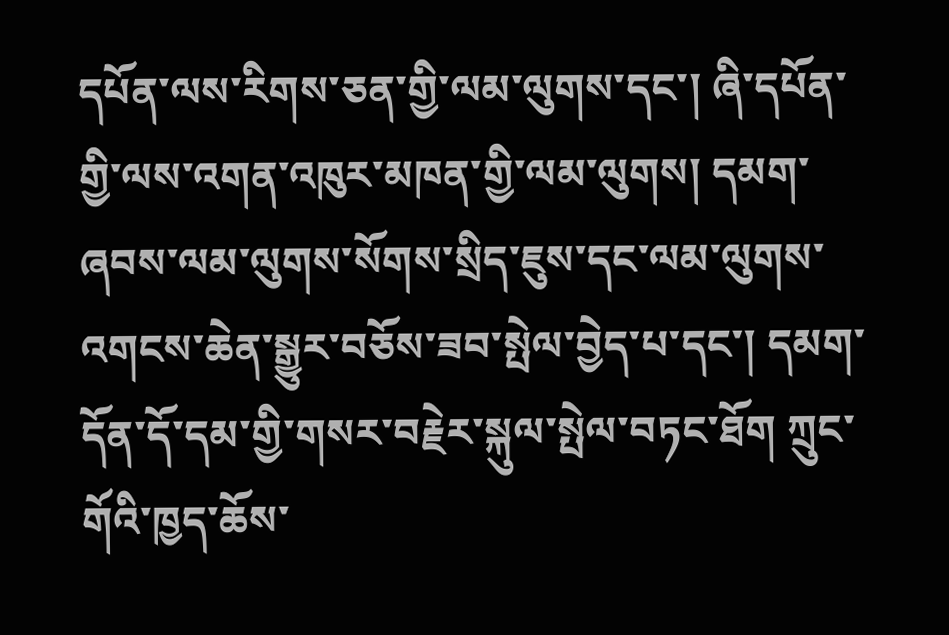དཔོན་ལས་རིགས་ཅན་གྱི་ལམ་ལུགས་དང་། ཞི་དཔོན་གྱི་ལས་འགན་འཁུར་མཁན་གྱི་ལམ་ལུགས། དམག་ཞབས་ལམ་ལུགས་སོགས་སྲིད་ཇུས་དང་ལམ་ལུགས་འགངས་ཆེན་སྒྱུར་བཅོས་ཟབ་སྤེལ་བྱེད་པ་དང་། དམག་དོན་དོ་དམ་གྱི་གསར་བརྗེར་སྐུལ་སྤེལ་བཏང་ཐོག ཀྲུང་གོའི་ཁྱད་ཆོས་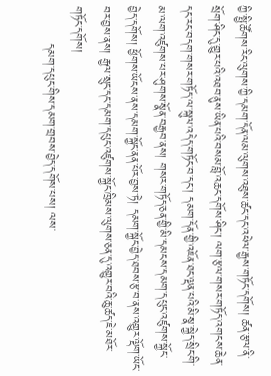ཀྱི་སྤྱི་ཚོགས་རིང་ལུགས་ཀྱི་དམག་དོན་ལམ་ལུགས་འཐུས་ཚང་དང་འཕེལ་རྒྱས་གཏོང་དགོས། ཚན་རྩལ་ནི་སྲོག་ཤིང་དུ་གྱུར་པའི་འཐབ་ནུས་ཡིན་པའི་བསམ་བློ་འཆང་དགོས་ཤིང་། ལག་རྩལ་གསར་གཏོད་འགངས་ཆེན་དང་རང་བདག་གསར་གཏོད་ལ་སྐུལ་འདེད་གཏོང་བ་དང་། དམག་དོན་གྱི་འཇོན་ཐང་ལྡན་པའི་མི་སྣ་སྐྱེད་སྲིང་གི་མ་ལག་འཛུགས་པར་ཤུགས་སྣོན་བརྒྱབ་ནས། གསར་གཏོད་ཅན་གྱི་མི་དམངས་དམག་དཔུང་འཛུགས་སྐྱོང་བྱེད་དགོས། ཕྱོགས་ཡོངས་ནས་དམག་སྐྱོང་ནན་པོར་བྱས་ཏེ། དམག་སྐྱོང་བྱེད་ཐབས་རྩ་བ་ནས་འགྱུར་ལྡོག་ཡོང་བར་བྱས་ནས། རྒྱལ་སྲུང་དང་དམག་དཔུང་འཛུགས་སྐྱོང་ཁྲིམས་ལུགས་ཅན་དུ་འགྱུར་བའི་ཆུ་ཚད་ཇེ་མཐོར་གཏོང་དགོས།
         དམག་དཔུང་གིས་དམག་གྲབས་བྱེད་དགོས་པས། ལས་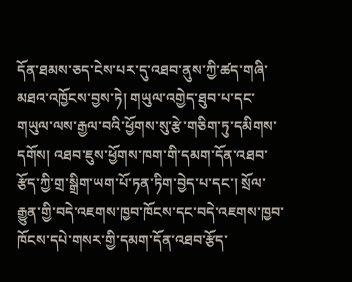དོན་ཐམས་ཅད་ངེས་པར་དུ་འཐབ་ནུས་ཀྱི་ཚད་གཞི་མཐའ་འཁྱོངས་བྱས་ཏེ། གཡུལ་འགྱེད་ཐུབ་པ་དང་གཡུལ་ལས་རྒྱལ་བའི་ཕྱོགས་སུ་རྩེ་གཅིག་ཏུ་དམིགས་དགོས། འཐབ་ཇུས་ཕྱོགས་ཁག་གི་དམག་དོན་འཐབ་རྩོད་ཀྱི་གྲ་སྒྲིག་ཡག་པོ་ཏན་ཏིག་བྱེད་པ་དང་། སྲོལ་རྒྱུན་གྱི་བདེ་འཇགས་ཁྱབ་ཁོངས་དང་བདེ་འཇགས་ཁྱབ་ཁོངས་དཔེ་གསར་གྱི་དམག་དོན་འཐབ་རྩོད་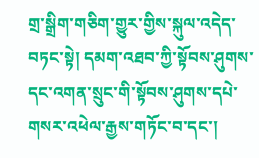གྲ་སྒྲིག་གཅིག་གྱུར་གྱིས་སྐུལ་འདེད་བཏང་སྟེ། དམག་འཐབ་ཀྱི་སྟོབས་ཤུགས་དང་འགན་སྲུང་གི་སྟོབས་ཤུགས་དཔེ་གསར་འཕེལ་རྒྱས་གཏོང་བ་དང་།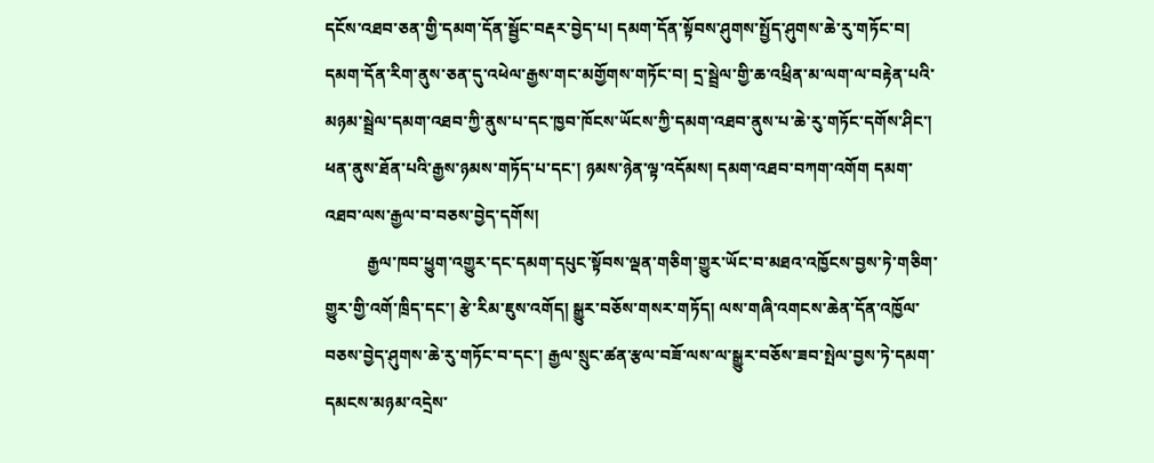དངོས་འཐབ་ཅན་གྱི་དམག་དོན་སྦྱོང་བརྡར་བྱེད་པ། དམག་དོན་སྟོབས་ཤུགས་སྤྱོད་ཤུགས་ཆེ་རུ་གཏོང་བ། དམག་དོན་རིག་ནུས་ཅན་དུ་འཕེལ་རྒྱས་གང་མགྱོགས་གཏོང་བ། དྲ་སྦྲེལ་གྱི་ཆ་འཕྲིན་མ་ལག་ལ་བརྟེན་པའི་མཉམ་སྦྲེལ་དམག་འཐབ་ཀྱི་ནུས་པ་དང་ཁྱབ་ཁོངས་ཡོངས་ཀྱི་དམག་འཐབ་ནུས་པ་ཆེ་རུ་གཏོང་དགོས་ཤིང་། ཕན་ནུས་ཐོན་པའི་རྒྱས་ཉམས་གཏོད་པ་དང་། ཉམས་ཉེན་ལྟ་འདོམས། དམག་འཐབ་བཀག་འགོག དམག་འཐབ་ལས་རྒྱལ་བ་བཅས་བྱེད་དགོས།
          རྒྱལ་ཁབ་ཕྱུག་འགྱུར་དང་དམག་དཔུང་སྟོབས་ལྡན་གཅིག་གྱུར་ཡོང་བ་མཐའ་འཁྱོངས་བྱས་ཏེ་གཅིག་གྱུར་གྱི་འགོ་ཁྲིད་དང་། རྩེ་རིམ་ཇུས་འགོད། སྒྱུར་བཅོས་གསར་གཏོད། ལས་གཞི་འགངས་ཆེན་དོན་འཁྱོལ་བཅས་བྱེད་ཤུགས་ཆེ་རུ་གཏོང་བ་དང་། རྒྱལ་སྲུང་ཚན་རྩལ་བཟོ་ལས་ལ་སྒྱུར་བཅོས་ཟབ་སྤེལ་བྱས་ཏེ་དམག་དམངས་མཉམ་འདྲེས་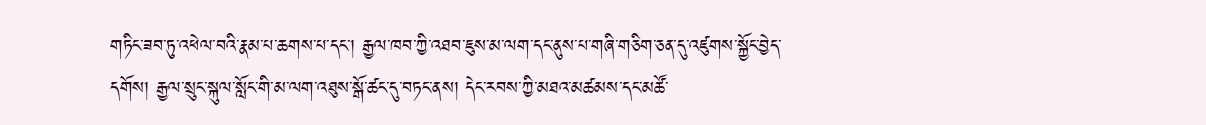གཏིང་ཟབ་ཏུ་འཕེལ་བའི་རྣམ་པ་ཆགས་པ་དང་། རྒྱལ་ཁབ་ཀྱི་འཐབ་ཇུས་མ་ལག་དང་ནུས་པ་གཞི་གཅིག་ཅན་དུ་འཛུགས་སྐྱོང་བྱེད་དགོས། རྒྱལ་སྲུང་སྐུལ་སློང་གི་མ་ལག་འཐུས་སྒོ་ཚང་དུ་བཏང་ནས། དེང་རབས་ཀྱི་མཐའ་མཚམས་དང་མཚོ་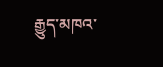རྒྱུད་མཁའ་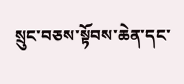སྲུང་བཅས་སྟོབས་ཆེན་དང་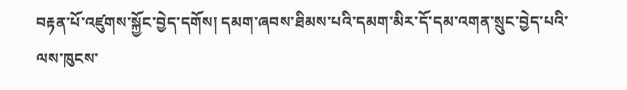བརྟན་པོ་འཛུགས་སྐྱོང་བྱེད་དགོས། དམག་ཞབས་ཐིམས་པའི་དམག་མིར་དོ་དམ་འགན་སྲུང་བྱེད་པའི་ལས་ཁུངས་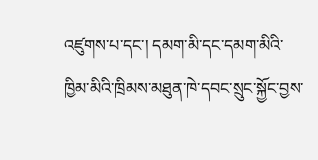འཛུགས་པ་དང་། དམག་མི་དང་དམག་མིའི་ཁྱིམ་མིའི་ཁྲིམས་མཐུན་ཁེ་དབང་སྲུང་སྐྱོང་བྱས་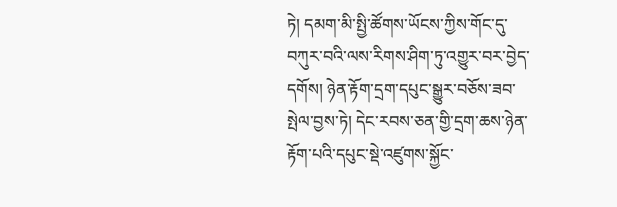ཏེ། དམག་མི་སྤྱི་ཚོགས་ཡོངས་ཀྱིས་གོང་དུ་བཀུར་བའི་ལས་རིགས་ཤིག་ཏུ་འགྱུར་བར་བྱེད་དགོས། ཉེན་རྟོག་དྲག་དཔུང་སྒྱུར་བཅོས་ཟབ་སྤེལ་བྱས་ཏེ། དེང་རབས་ཅན་གྱི་དྲག་ཆས་ཉེན་རྟོག་པའི་དཔུང་སྡེ་འཛུགས་སྐྱོང་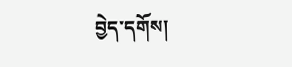བྱེད་དགོས།